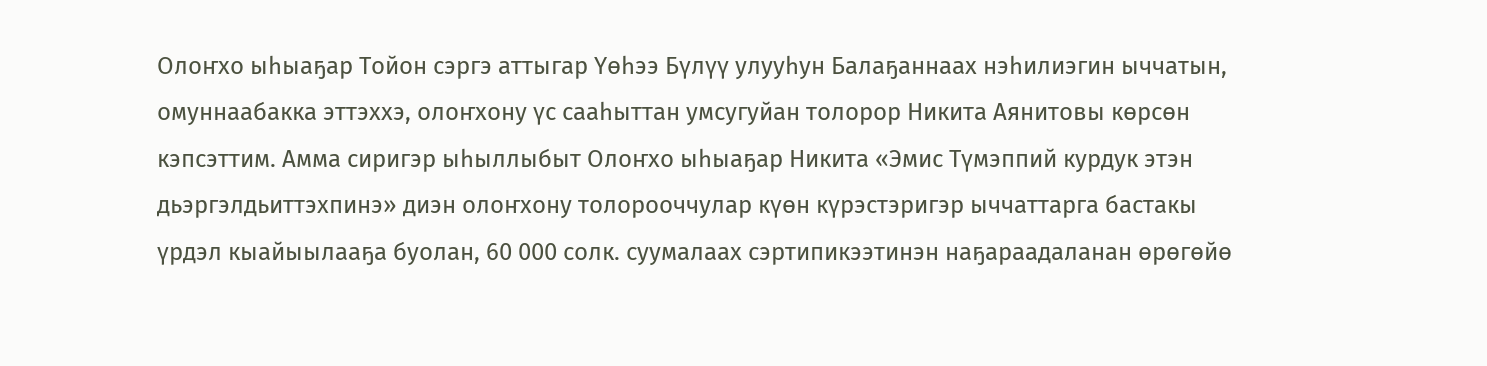Олоҥхо ыһыаҕар Тойон сэргэ аттыгар Үөһээ Бүлүү улууһун Балаҕаннаах нэһилиэгин ыччатын, омуннаабакка эттэххэ, олоҥхону үс сааһыттан умсугуйан толорор Никита Аянитовы көрсөн кэпсэттим. Амма сиригэр ыһыллыбыт Олоҥхо ыһыаҕар Никита «Эмис Түмэппий курдук этэн дьэргэлдьиттэхпинэ» диэн олоҥхону толорооччулар күөн күрэстэригэр ыччаттарга бастакы үрдэл кыайыылааҕа буолан, 60 000 солк. суумалаах сэртипикээтинэн наҕараадаланан өрөгөйө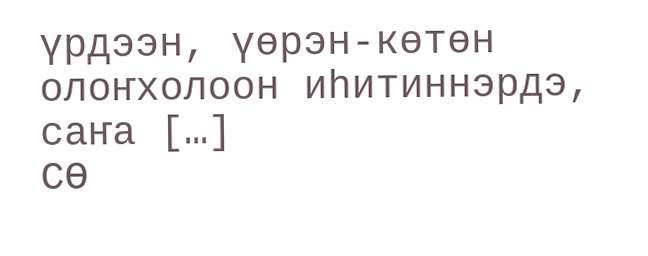үрдээн, үөрэн-көтөн олоҥхолоон иһитиннэрдэ, саҥа […]
СӨ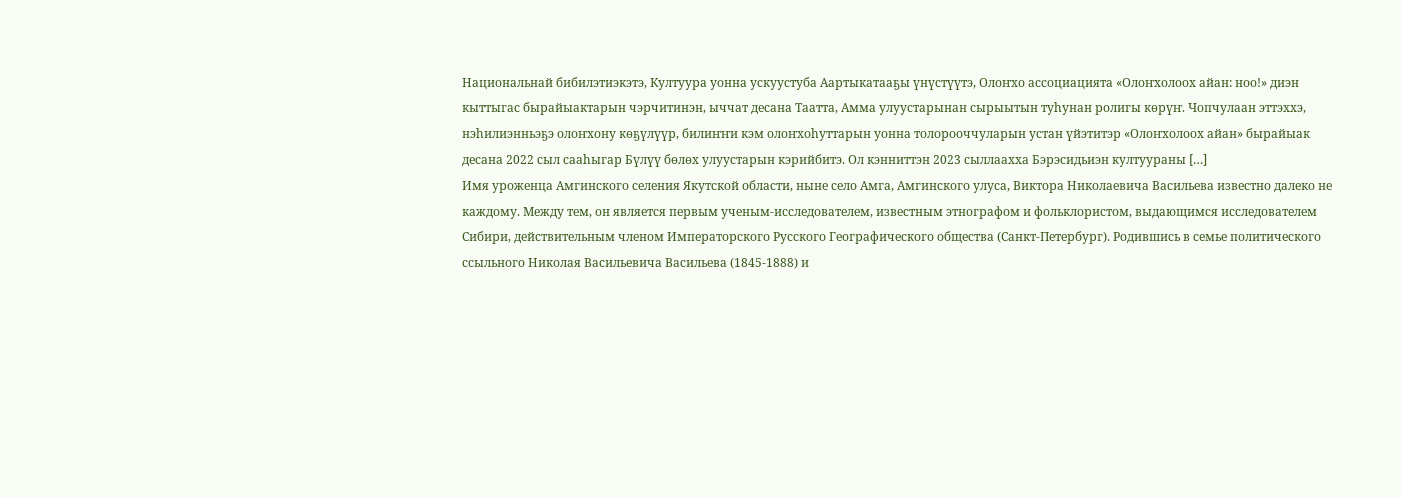Национальнай бибилэтиэкэтэ, Култуура уонна ускуустуба Аартыкатааҕы үнүстүүтэ, Олоҥхо ассоциацията «Олоҥхолоох айан: ноо!» диэн кыттыгас бырайыактарын чэрчитинэн, ыччат десана Таатта, Амма улуустарынан сырыытын туһунан ролигы көрүҥ. Чопчулаан эттэххэ, нэһилиэнньэҕэ олоҥхону көҕүлүүр, билиҥҥи кэм олоҥхоһуттарын уонна толорооччуларын устан үйэтитэр «Олоҥхолоох айан» бырайыак десана 2022 сыл сааһыгар Бүлүү бөлөх улуустарын кэрийбитэ. Ол кэнниттэн 2023 сыллаахха Бэрэсидьиэн култуураны […]
Имя уроженца Амгинского селения Якутской области, ныне село Амга, Амгинского улуса, Виктора Николаевича Васильева известно далеко не каждому. Между тем, он является первым ученым-исследователем, известным этнографом и фольклористом, выдающимся исследователем Сибири, действительным членом Императорского Русского Географического общества (Санкт-Петербург). Родившись в семье политического ссыльного Николая Васильевича Васильева (1845-1888) и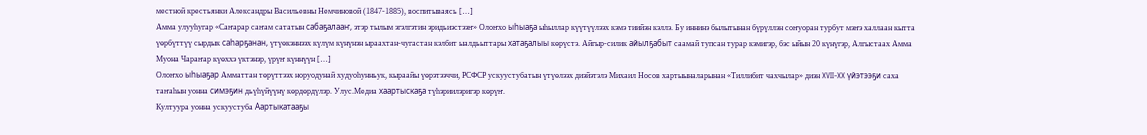местной крестьянки Александры Васильевны Немчиновой (1847-1885), воспитываясь […]
Амма улууһугар «Саҥарар саҥам сататын сабаҕалааҥ, этэр тылым эгэлгэтин эридьиэстээҥ» Олоҥхо ыһыаҕа ыһыллар күүтүүлээх кэмэ тиийэн кэллэ. Бу иннинэ былытынан бүрүллэн соҥуоран турбут мэҥэ халлаан кытта үөрбүттүү сырдык саһарҕанан, үтүөкэннээх күлүм күнүнэн ыраахтан-чугастан кэлбит ыалдьыттары хатаҕалыы көрүстэ. Айгыр-силик айылҕабыт саамай тупсан турар кэмигэр, бэс ыйын 20 күнүгэр, Алгыстаах Амма Муона Чараҥар күөххэ үктэнэр, үрүҥ күннүүн […]
Олоҥхо ыһыаҕар Амматтан төрүттээх норуодунай худуоһунньук, кыраайы үөрэтээччи, РСФСР ускуустубатын үтүөлээх диэйэтэлэ Михаил Носов хартыыналарынан «Тиллибит чахчылар» диэн XVII-XX үйэтээҕи саха таҥаһын уонна симэҕин дьүһүйүүнү көрдөрдүлэр. Улус.Медиа хаартыскаҕа түһэриилэригэр көрүҥ.
Култуура уонна ускуустуба Аартыкатааҕы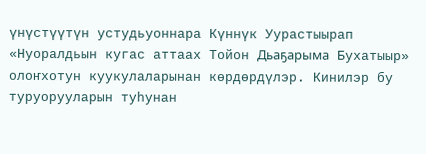үнүстүүтүн устудьуоннара Күннүк Уурастыырап «Нуоралдьын кугас аттаах Тойон Дьаҕарыма Бухатыыр» олоҥхотун куукулаларынан көрдөрдүлэр. Кинилэр бу туруорууларын туһунан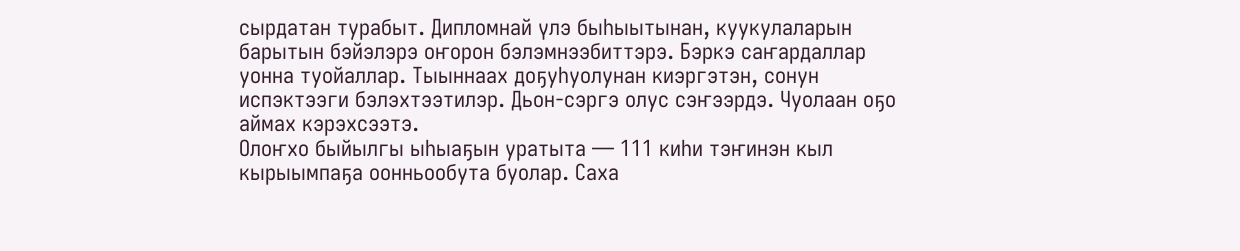сырдатан турабыт. Дипломнай үлэ быһыытынан, куукулаларын барытын бэйэлэрэ оҥорон бэлэмнээбиттэрэ. Бэркэ саҥардаллар уонна туойаллар. Тыыннаах доҕуһуолунан киэргэтэн, сонун испэктээги бэлэхтээтилэр. Дьон-сэргэ олус сэҥээрдэ. Чуолаан оҕо аймах кэрэхсээтэ.
Олоҥхо быйылгы ыһыаҕын уратыта — 111 киһи тэҥинэн кыл кырыымпаҕа оонньообута буолар. Саха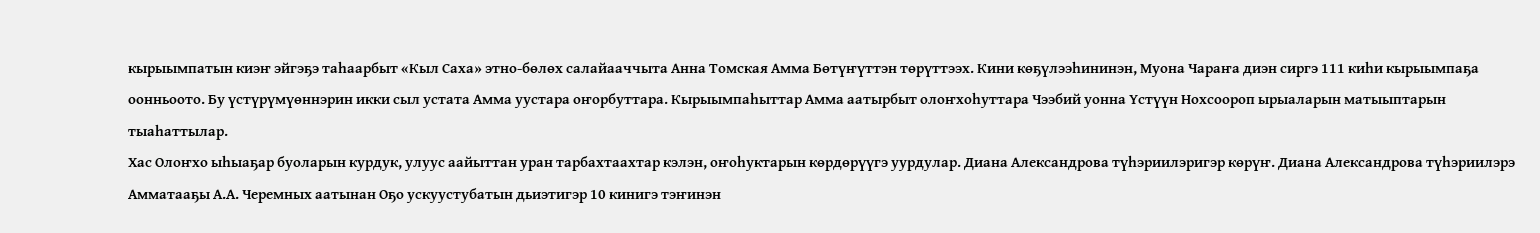кырыымпатын киэҥ эйгэҕэ таһаарбыт «Кыл Саха» этно-бөлөх салайааччыта Анна Томская Амма Бөтүҥүттэн төрүттээх. Кини көҕүлээһининэн, Муона Чараҥа диэн сиргэ 111 киһи кырыымпаҕа оонньоото. Бу үстүрүмүөннэрин икки сыл устата Амма уустара оҥорбуттара. Кырыымпаһыттар Амма аатырбыт олоҥхоһуттара Чээбий уонна Үстүүн Нохсоороп ырыаларын матыыптарын тыаһаттылар.
Хас Олоҥхо ыһыаҕар буоларын курдук, улуус аайыттан уран тарбахтаахтар кэлэн, оҥоһуктарын көрдөрүүгэ уурдулар. Диана Александрова түһэриилэригэр көрүҥ. Диана Александрова түһэриилэрэ
Амматааҕы А.А. Черемных аатынан Оҕо ускуустубатын дьиэтигэр 10 кинигэ тэҥинэн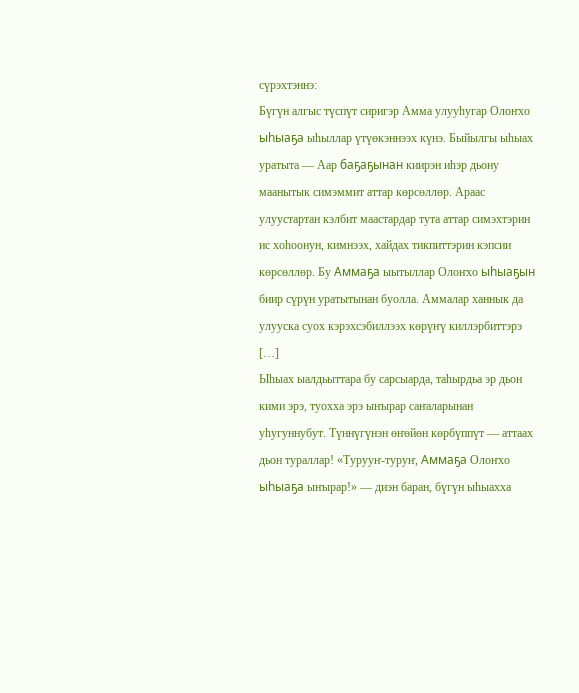сүрэхтэннэ:
Бүгүн алгыс түспүт сиригэр Амма улууһугар Олоҥхо ыһыаҕа ыһыллар үтүөкэннээх күнэ. Быйылгы ыһыах уратыта — Аар баҕаҕынан киирэн иһэр дьону маанытык симэммит аттар көрсөллөр. Араас улуустартан кэлбит маастардар тута аттар симэхтэрин ис хоһоонун, кимнээх, хайдах тикпиттэрин кэпсии көрсөллөр. Бу Аммаҕа ыытыллар Олоҥхо ыһыаҕын биир сүрүн уратытынан буолла. Аммалар ханнык да улууска суох кэрэхсэбиллээх көрүҥү киллэрбиттэрэ […]
Ыһыах ыалдьыттара бу сарсыарда, таһырдьа эр дьон кими эрэ, туохха эрэ ыҥырар саҥаларынан уһугуннубут. Түннүгүнэн өҥөйөн көрбүппүт — аттаах дьон тураллар! «Турууҥ-туруҥ, Аммаҕа Олоҥхо ыһыаҕа ыҥырар!» — диэн баран, бүгүн ыһыахха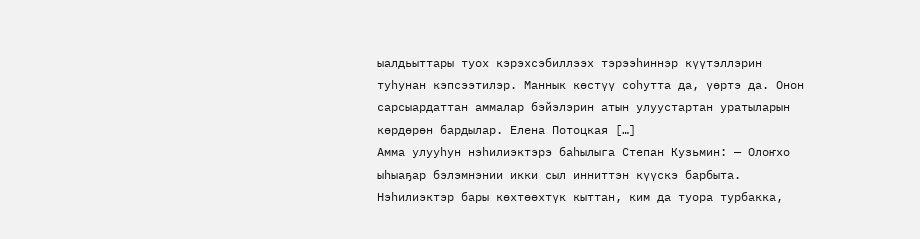ыалдьыттары туох кэрэхсэбиллээх тэрээһиннэр күүтэллэрин туһунан кэпсээтилэр. Маннык көстүү соһутта да, үөртэ да. Онон сарсыардаттан аммалар бэйэлэрин атын улуустартан уратыларын көрдөрөн бардылар. Елена Потоцкая […]
Амма улууһун нэһилиэктэрэ баһылыга Степан Кузьмин: — Олоҥхо ыһыаҕар бэлэмнэнии икки сыл инниттэн күүскэ барбыта. Нэһилиэктэр бары көхтөөхтүк кыттан, ким да туора турбакка,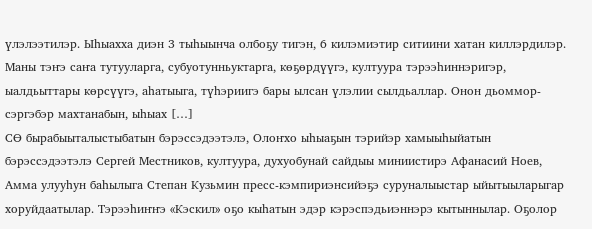үлэлээтилэр. Ыһыахха диэн 3 тыһыынча олбоҕу тигэн, 6 килэмиэтир ситиини хатан киллэрдилэр. Маны тэҥэ саҥа тутууларга, субуотунньуктарга, көҕөрдүүгэ, култуура тэрээһиннэригэр, ыалдьыттары көрсүүгэ, аһатыыга, түһэриигэ бары ылсан үлэлии сылдьаллар. Онон дьоммор-сэргэбэр махтанабын, ыһыах […]
СӨ бырабыыталыстыбатын бэрэссэдээтэлэ, Олоҥхо ыһыаҕын тэрийэр хамыыһыйатын бэрэссэдээтэлэ Сергей Местников, култуура, духуобунай сайдыы миниистирэ Афанасий Ноев, Амма улууһун баһылыга Степан Кузьмин пресс-кэмпириэнсийэҕэ суруналыыстар ыйытыыларыгар хоруйдаатылар. Тэрээһиҥҥэ «Кэскил» оҕо кыһатын эдэр кэрэспэдьиэннэрэ кытыннылар. Оҕолор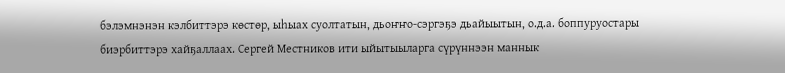бэлэмнэнэн кэлбиттэрэ көстөр, ыһыах суолтатын, дьоҥҥо-сэргэҕэ дьайыытын, о.д.а. боппуруостары биэрбиттэрэ хайҕаллаах. Сергей Местников ити ыйытыыларга сүрүннээн маннык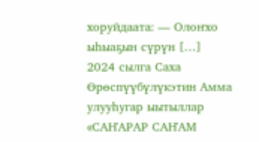хоруйдаата: — Олоҥхо ыһыаҕын сүрүн […]
2024 сылга Саха Өрөспүүбүлүкэтин Амма улууһугар ыытыллар «САҤАРАР САҤАМ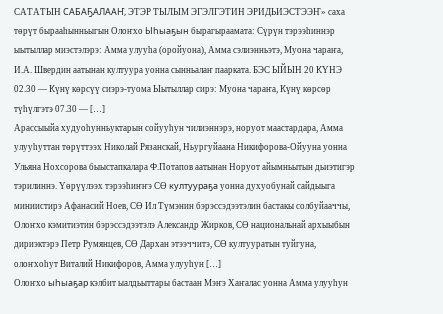САТАТЫН САБАҔАЛААҤ, ЭТЭР ТЫЛЫМ ЭГЭЛГЭТИН ЭРИДЬИЭСТЭЭҤ» саха төрүт бырааһынньыгын Олоҥхо Ыһыаҕын бырагыраамата: Сүрүн тэрээһиннэр ыытыллар миэстэлэрэ: Амма улууһа (оройуона), Амма сэлиэнньэтэ, Муона чараҥа, И.А. Швердин аатынан култуура уонна сынньалаҥ паарката. БЭС ЫЙЫН 20 КҮНЭ 02.30 — Күнү көрсүү сиэрэ-туома Ыытыллар сирэ: Муона чараҥа, Күнү көрсөр түһүлгэтэ 07.30 — […]
Арассыыйа худуоһунньуктарын сойууһун чилиэннэрэ, норуот маастардара, Амма улууһуттан төрүттээх Николай Рязанскай, Ньургуйаана Никифорова-Ойууна уонна Ульяна Нохсорова быыстапкалара Ф.Потапов аатынан Норуот айымньытын дьиэтигэр тэрилиннэ. Үөрүүлээх тэрээһиҥҥэ СӨ култуураҕа уонна духуобунай сайдыыга миниистирэ Афанасий Ноев, СӨ Ил Түмэнин бэрэссэдээтэлин бастакы солбуйааччы, Олоҥхо кэмитиэтин бэрэссэдээтэлэ Александр Жирков, СӨ национальнай архыыбын дириэктэрэ Петр Румянцев, СӨ Дархан этээччитэ, СӨ култууратын туйгуна, олоҥхоһут Виталий Никифоров, Амма улууһун […]
Олоҥхо ыһыаҕар кэлбит ыалдьыттары бастаан Мэҥэ Хаҥалас уонна Амма улууһун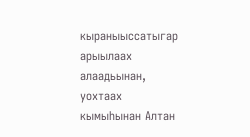кыраныыссатыгар арыылаах алаадьынан, уохтаах кымыһынан Алтан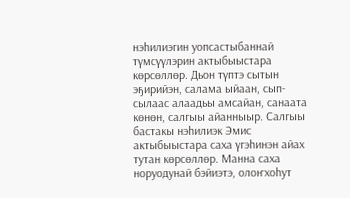нэһилиэгин уопсастыбаннай түмсүүлэрин актыбыыстара көрсөллөр. Дьон түптэ сытын эҕирийэн, салама ыйаан, сып-сылаас алаадьы амсайан, санаата көнөн, салгыы айанныыр. Салгыы бастакы нэһилиэк Эмис актыбыыстара саха үгэһинэн айах тутан көрсөллөр. Манна саха норуодунай бэйиэтэ, олоҥхоһут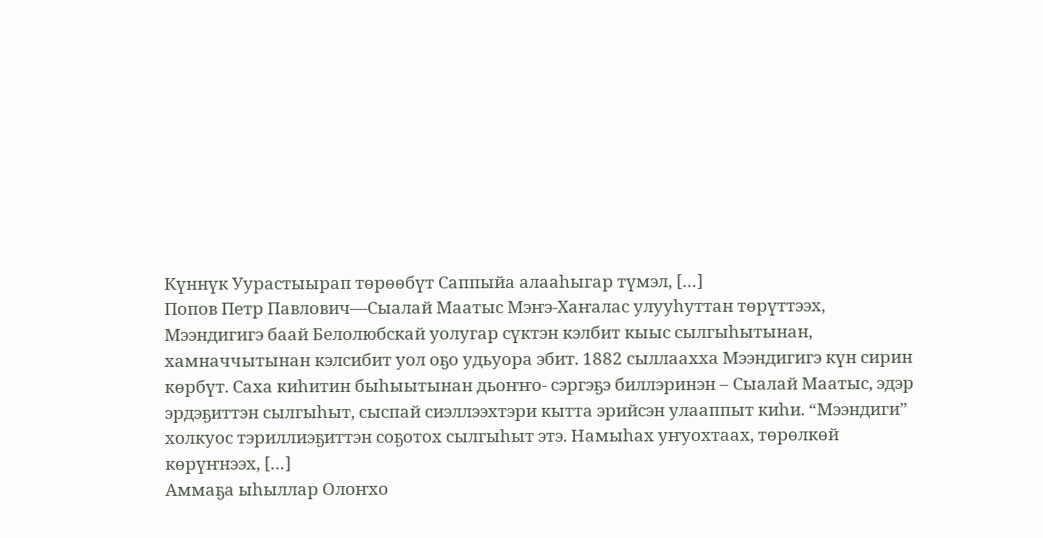Күннүк Уурастыырап төрөөбүт Саппыйа алааһыгар түмэл, […]
Попов Петр Павлович—Сыалай Маатыс Мэҥэ-Хаҥалас улууһуттан төрүттээх, Мээндигигэ баай Белолюбскай уолугар сүктэн кэлбит кыыс сылгыһытынан, хамначчытынан кэлсибит уол оҕо удьуора эбит. 1882 сыллаахха Мээндигигэ күн сирин көрбүт. Саха киһитин быһыытынан дьоҥҥо- сэргэҕэ биллэринэн – Сыалай Маатыс, эдэр эрдэҕиттэн сылгыһыт, сыспай сиэллээхтэри кытта эрийсэн улааппыт киһи. “Мээндиги” холкуос тэриллиэҕиттэн соҕотох сылгыһыт этэ. Намыһах уҥуохтаах, төрөлкөй көрүҥнээх, […]
Аммаҕа ыһыллар Олоҥхо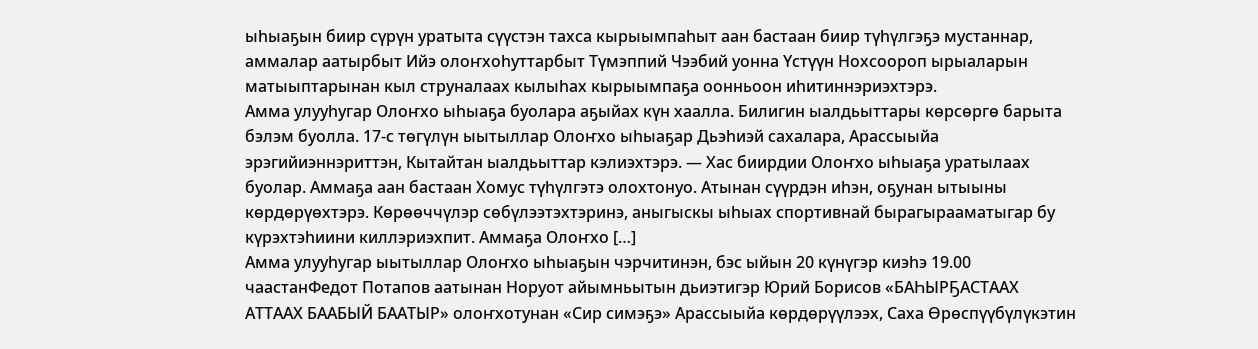ыһыаҕын биир сүрүн уратыта сүүстэн тахса кырыымпаһыт аан бастаан биир түһүлгэҕэ мустаннар, аммалар аатырбыт Ийэ олоҥхоһуттарбыт Түмэппий Чээбий уонна Үстүүн Нохсоороп ырыаларын матыыптарынан кыл струналаах кылыһах кырыымпаҕа оонньоон иһитиннэриэхтэрэ.
Амма улууһугар Олоҥхо ыһыаҕа буолара аҕыйах күн хаалла. Билигин ыалдьыттары көрсөргө барыта бэлэм буолла. 17-с төгүлүн ыытыллар Олоҥхо ыһыаҕар Дьэһиэй сахалара, Арассыыйа эрэгийиэннэриттэн, Кытайтан ыалдьыттар кэлиэхтэрэ. — Хас биирдии Олоҥхо ыһыаҕа уратылаах буолар. Аммаҕа аан бастаан Хомус түһүлгэтэ олохтонуо. Атынан сүүрдэн иһэн, оҕунан ытыыны көрдөрүөхтэрэ. Көрөөччүлэр сөбүлээтэхтэринэ, аныгыскы ыһыах спортивнай бырагырааматыгар бу күрэхтэһиини киллэриэхпит. Аммаҕа Олоҥхо […]
Амма улууһугар ыытыллар Олоҥхо ыһыаҕын чэрчитинэн, бэс ыйын 20 күнүгэр киэһэ 19.00 чаастанФедот Потапов аатынан Норуот айымньытын дьиэтигэр Юрий Борисов «БАҺЫРҔАСТААХ АТТААХ БААБЫЙ БААТЫР» олоҥхотунан «Сир симэҕэ» Арассыыйа көрдөрүүлээх, Саха Өрөспүүбүлүкэтин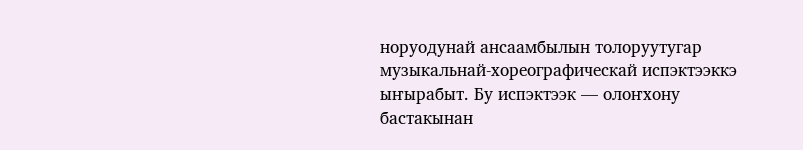норуодунай ансаамбылын толоруутугар музыкальнай-хореографическай испэктээккэ ыҥырабыт. Бу испэктээк — олоҥхону бастакынан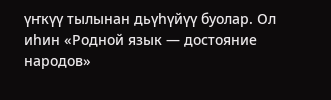үҥкүү тылынан дьүһүйүү буолар. Ол иһин «Родной язык — достояние народов»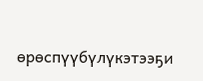өрөспүүбүлүкэтээҕи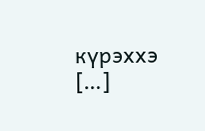күрэххэ […]